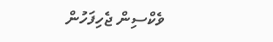ވެކްސިން ޖެހިފަހުން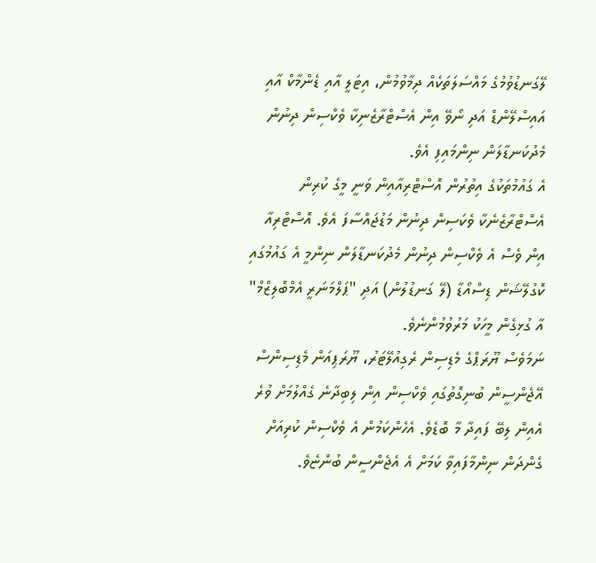ލޭގަނޑުވުމުގެ މައްސަލަތަކެއް ދިމާވުމުން، އިޓަލީ އާއި ޑެންމާކް އާއި އައިސްލޭންޑް އަދި ނޯވޭ އިން އެސްޓްރާޒެނިކާ ވެކްސިން ދިނުން މެދުކަނޑާލަން ނިންމައިފި އެވެ.
އެ ގައުމުތަކުގެ އިތުރުން އޮސްޓްރިއާއިން ވަނީ މީގެ ކުރިން އެސްޓްރާޒެނެކާ ވެކަސިން ދިނުން މަޑުޖައްސާފަ އެވެ. އޮސްޓްރިއާ އިން ވެސް އެ ވެކްސިން ދިނުން މެދުކަނޑާލަން ނިންމީ އެ ގައުމުގައި ކޮގުލޭޝަން ޑިސްއޯޑާ (ލޭ ގަނޑުލުން) އަދި "ޕަލްމަނަރީ އެމްބޮލިޒްމް" އާ ގުޅިގެން މީހަކު މަރުވުމުންނެވެ.
ނަމަވެސް ޔޫރަޕްގެ މެޑިސިން ރެގިއުލޭޓަރު، ޔޫރަޕިއަން މެޑިސިންސް އޭޖެންސީން ބުނިގޮތުގައި ވެކްސިން އިން ލިބިދާނެ ގެއްލުމަށް ވުރެ އެއިން ލިބޭ ފައިދާ މާ ބޮޑެވެ. އެހެންކަމުން އެ ވެކްސިން ކުރިއަށް ގެންދަން ނިންމާފައިވާ ކަމަށް އެ އެޖެންސީން ބުންޏެވެ.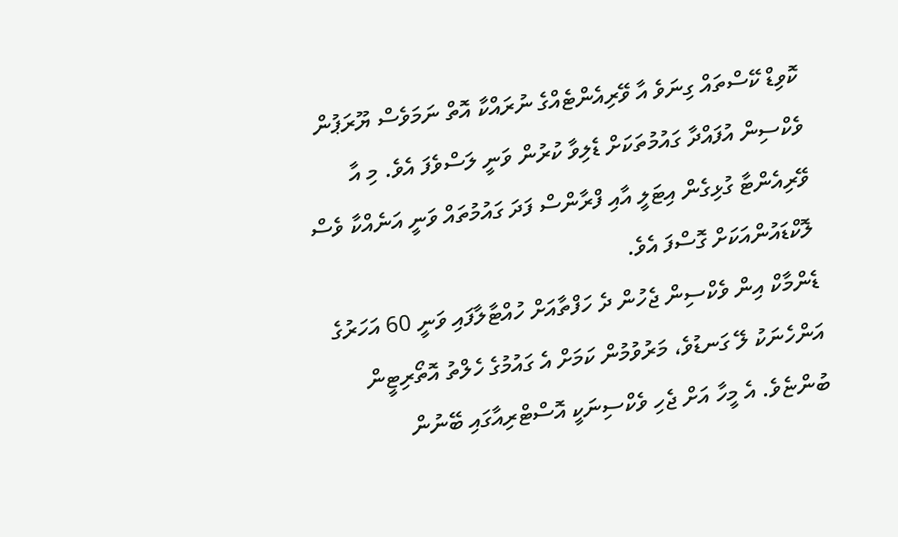ކޮވިޑް ކޭސްތައް ގިނަވެ އާ ވޭރިއެންޓެއްގެ ނުރައްކާ އޮތް ނަމަވެސް ޔޫރަޕުން ވެކްސިން އުފައްދާ ގައުމުތަކަށް ޑެލިވާ ކުރުން ވަނީ ލަސްވެފަ އެވެ. މި އާ ވޭރިއެންޓާ ގުޅިގެން އިޓަލީ އާއި ފްރާންސް ފަދަ ގައުމުތައް ވަނީ އަނެއްކާ ވެސް ލޮކްޑައުންއަކަށް ގޮސްފަ އެވެ.
ޑެންމާކް އިން ވެކްސިން ޖެހުން ދެ ހަފްތާއަށް ހުއްޓާލާފައި ވަނީ 60 އަހަރުގެ އަންހެނަކު ލޭ ގަނޑުވެ، މަރުވުމުން ކަމަށް އެ ގައުމުގެ ހެލްތު އޮތޯރިޓީން ބުންޏެވެ. އެ މީހާ އަށް ޖެހި ވެކްސިނަކީ އޮސްޓްރިއާގައި ބޭނުން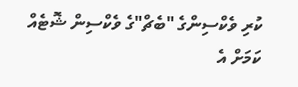ކުރި ވެކްސިންގެ "ބެޗް"ގެ ވެކްސިން ޝޮޓެއް ކަމަށް އެ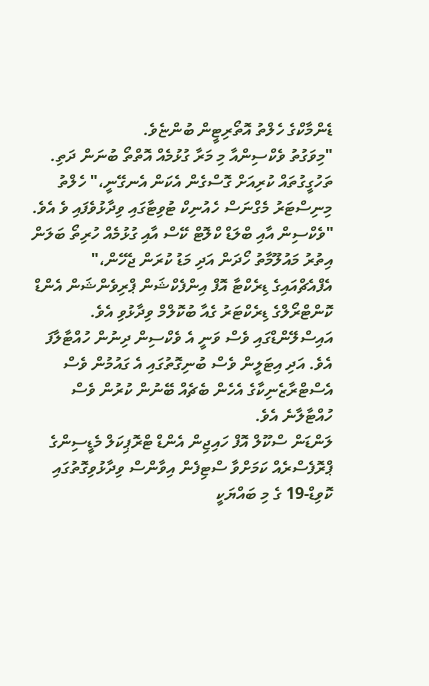ޑެންމާކްގެ ހެލްތު އޮތޯރިޓީން ބުންޏެވެ.
"މިވަގުތު ވެކްސިންއާ މި މަރާ ގުޅުމެއް އޮތްތޯ ބުނަން ދަތި. ތަހުގީގުތައް ކުރިއަށް ގޮސްގެން އެކަން އެނގޭނީ،" ހެލްތު މިނިސްޓަރު މެގްނަސް ހެއުނިކް ޓުވިޓާގައި ވިދާޅުވެފައި ވެ އެވެ.
"ވެކްސިން އާއި ބްލަޑް ކްލޮޓް ކޭސް އާއި ގުޅުމެއް ހުރިތޯ ބަލަން އިތުރު މައުލޫމާތު ހޯދަން އަދި މަޑު ކުރަން ޖެހޭން،" އެފްއެޗްއައިގެ ޑިރެކްޓާ އޮފް އިންފެކްޝަން ޕްރިވެންޝަން އެންޑް ކޮންޓްރޯލްގެ ޑިރެކްޓަރު ގެއާ ބުކޮލްމް ވިދާޅުވި އެވެ.
އައިސްލޭންޑްގައި ވެސް ވަނީ އެ ވެކްސިން ދިނުން ހުއްޓާލާފަ އެވެ. އަދި އިޓަލީން ވެސް ބުނިގޮތުގައި އެ ގައުމުން ވެސް އެސްޓްރާޒެނިކާގެ އެހެން ބެޗެއް ބޭނުން ކުރުން ވެސް ހުއްޓާލާނެ އެވެ.
ލަންޑަން ސްކޫލް އޮފް ހައިޖިން އެންޑް ޓްރޮޕިކަލް މެޑީސިންގެ ޕްރޮފެސްރެއް ކަމަށްވާ ސްޓިފެން އިވާންސް ވިދާޅުވިގޮތުގައި ކޮވިޑް-19 ގެ މި ބައްޔަކީ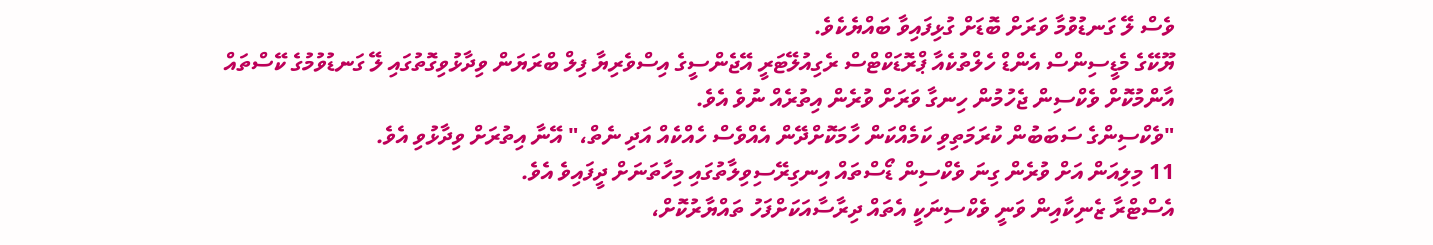ވެސް ލޭ ގަނޑުވުމާ ވަރަށް ބޮޑަށް ގުޅިފައިވާ ބައްޔެކެވެ.
ޔޫކޭގެ މެޑީސިންސް އެންޑް ހެލްތުކެއާ ޕްރޮޑަކްޓްސް ރެގިއުލޭޓަރީ އޭޖެންސީގެ އިސްވެރިޔާ ފިލް ބްރަޔަން ވިދާޅުވިގޮތުގައި ލޭ ގަނޑުވުމުގެ ކޭސްތައް އާންމުކޮށް ވެކްސިން ޖެހުމުން ހިނގާ ވަރަށް ވުރެން އިތުރެއް ނުވެ އެވެ.
"ވެކްސިންގެ ސަބަބުން ކުރަމަތިވި ކަމެއްކަން ހާމަކޮށްދޭން އެއްވެސް ހެއްކެއް އަދި ނެތް،" އޭނާ އިތުރަށް ވިދާޅުވި އެވެ.
11 މިލިއަން އަށް ވުރެން ގިނަ ވެކްސިން ޑޯސްތައް އިނގިރޭސިވިލާތުގައި މިހާތަނަށް ދީފައިވެ އެވެ.
އެސްޓްރާ ޒެނިކާއިން ވަނީ ވެކްސިނަކީ އެތައް ދިރާސާއަކަށްފަހު ތައްޔާރުކޮށް،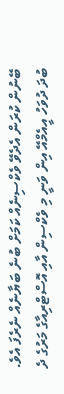ބޭނުން ކުރަން އެދެވޭ ވެކްސިނެއް ކަމަށް ބުނެ ބަޔާނެއް ނެރެފަ އެވެ.
ބުދަ ދުވަހު އީއެމްއޭ އިން ވަނީ މި ވެކްސިން އާއި އޮސްޓްރިއާގެ މަރުގެ ދެ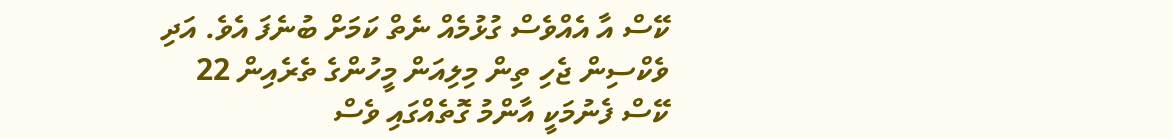ކޭސް އާ އެއްވެސް ގުޅުމެއް ނެތް ކަމަށް ބުނެފަ އެވެ. އަދި ވެކްސިން ޖެހި ތިން މިލިއަން މީހުންގެ ތެރެއިން 22 ކޭސް ފެނުމަކީ އާންމު ގޮތެއްގައި ވެސް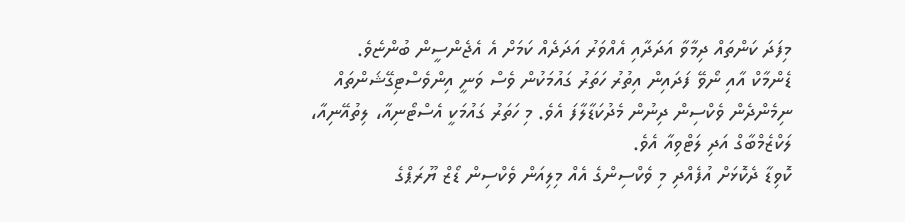މިފަދަ ކަންތައް ދިމާވާ އަދަދާއި އެއްވަރު އަދަދެއް ކަމަށް އެ އެޖެންސީން ބުންޏެވެ.
ޑެންމާކް އާއި ނޯވޭ ފަދައިން އިތުރު ހަތަރު ގައުމަކުން ވެސް ވަނީ އިންވެސްޓިގޭޝަންތައް ނިމެންދެން ވެކްސިން ދިނުން މެދުކަޑާލާފަ އެވެ. މި ހަތަރު ގައުމަކީ އެސްޓޯނިއާ، ލިތުއޭނިއާ، ލަކްޒެމްބާގް އަދި ލަޓްވިއާ އެވެ.
ކޮވިޑާ ދެކޮޅަށް އުފެއްދި މި ވެކްސިންގެ އެއް މިލިއަން ވެކްސިން ޑޯޒް ޔޫރަޕްގެ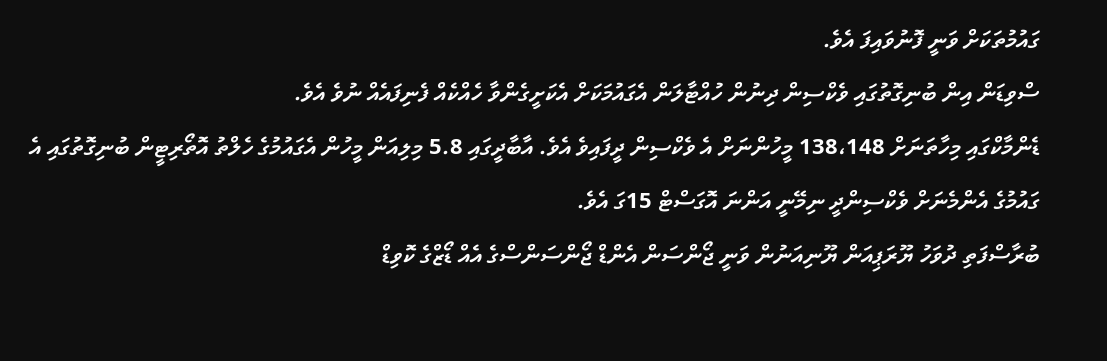ގައުމުތަކަށް ވަނީ ފޮނުވައިފަ އެވެ.
ސްވިޑަން އިން ބުނިގޮތުގައި ވެކްސިން ދިނުން ހުއްޓާލަން އެގައުމަކަށް އެކަށީގެންވާ ހެއްކެއް ފެނިފައެއް ނުވެ އެވެ.
ޑެންމާކްގައި މިހާތަނަށް 138،148 މީހުންނަށް އެ ވެކްސިން ދީފައިވެ އެވެ. އާބާދީގައި 5.8 މިލިއަން މީހުން އެގައުމުގެ ހެލްތު އޮތޯރިޓީން ބުނިގޮތުގައި އެ ގައުމުގެ އެންމެނަށް ވެކްސިންދީ ނިމޭނީ އަންނަ އޮގަސްޓް 15ގަ އެވެ.
ބުރާސްފަތި ދުވަހު ޔޫރަޕިއަން ޔޫނިއަނުން ވަނީ ޖޯންސަން އެންޑް ޖޯންސަންސްގެ އެއް ޑޯޒްގެ ކޮވިޑް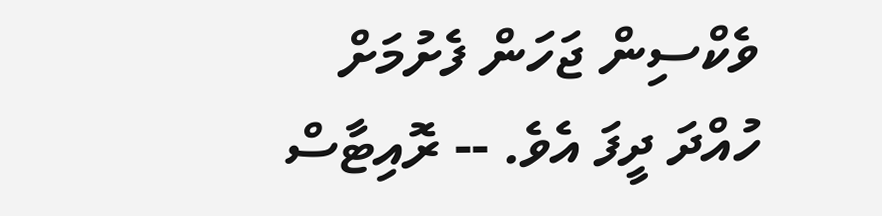ވެކްސިން ޖަހަން ފެށުމަށް ހުއްދަ ދީފަ އެވެ. -- ރޮއިޓާސް